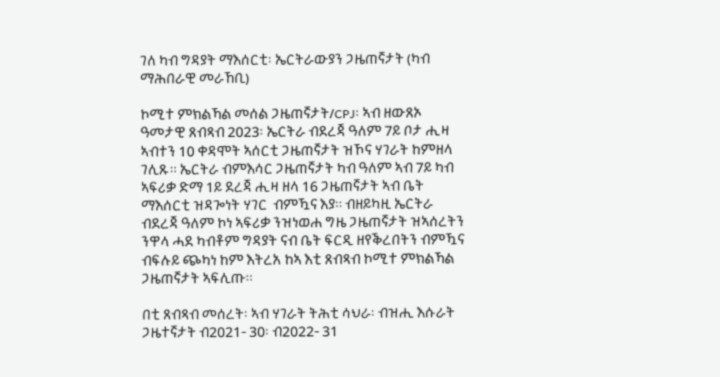ገለ ካብ ግዳያት ማእሰርቲ፡ ኤርትራውያን ጋዜጠኛታት (ካብ ማሕበራዊ መራኸቢ)

ኮሚተ ምክልኻል መሰል ጋዜጠኛታት/CPJ፡ ኣብ ዘውጸኦ ዓመታዊ ጸብጻብ 2023፡ ኤርትራ ብደረጃ ዓለም 7ይ ቦታ ሒዛ ኣብተን 10 ቀዳሞት ኣሰርቲ ጋዜጠኛታት ዝኾና ሃገራት ከምዘላ ገሊጹ። ኤርትራ ብምእሳር ጋዜጠኛታት ካብ ዓለም ኣብ 7ይ ካብ ኣፍሪቃ ድማ 1ይ ደረጃ ሒዛ ዘላ 16 ጋዜጠኛታት ኣብ ቤት ማእሰርቲ ዝዳጐነት ሃገር  ብምዃና እያ። ብዘይካዚ ኤርትራ ብደረጃ ዓለም ኮነ ኣፍሪቃ ንዝነወሐ ግዜ ጋዜጠኛታት ዝኣሰረትን ንዋላ ሓደ ካብቶም ግዳያት ናብ ቤት ፍርዲ ዘየቕረበትን ብምዃና ብፍሉይ ጭካነ ከም እትረአ ከኣ እቲ ጸብጻብ ኮሚተ ምክልኻል ጋዜጠኛታት ኣፍሊጡ።

በቲ ጸብጻብ መሰረት፡ ኣብ ሃገራት ትሕቲ ሳህራ፡ ብዝሒ እሱራት ጋዜተኛታት ብ2021- 30፡ ብ2022- 31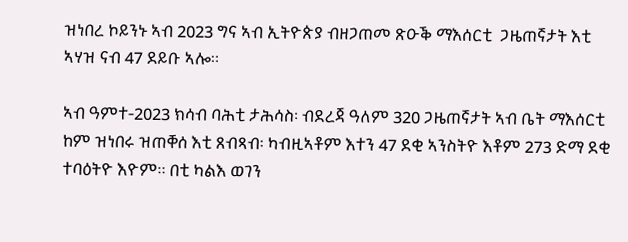ዝነበረ ኮይንኑ ኣብ 2023 ግና ኣብ ኢትዮጵያ ብዘጋጠመ ጽዑቕ ማእሰርቲ  ጋዜጠኛታት እቲ ኣሃዝ ናብ 47 ደይቡ ኣሎ።

ኣብ ዓምተ-2023 ክሳብ ባሕቲ ታሕሳስ፡ ብደረጃ ዓለም 320 ጋዜጠኛታት ኣብ ቤት ማእሰርቲ ከም ዝነበሩ ዝጠቐሰ እቲ ጸብጻብ፡ ካብዚኣቶም እተን 47 ደቂ ኣንስትዮ እቶም 273 ድማ ደቂ ተባዕትዮ እዮም። በቲ ካልእ ወገን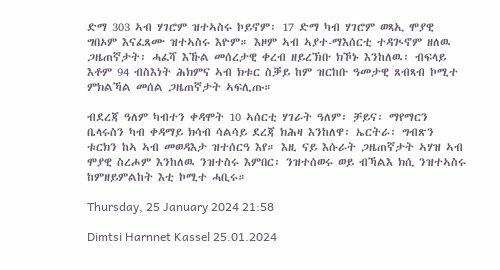ድማ 303 ኣብ ሃገሮም ዝተኣስሩ ኮይኖም፡ 17 ድማ ካብ ሃገሮም ወጻኢ ሞያዊ ግበኦም እናፈጸሙ ዝተኣስሩ እዮም። እዞም ኣብ ኣያተ-ማእሰርቲ ተዳጒኖም ዘለዉ ጋዜጠኛታት፡ ሓፈሻ እኹል መሰረታዊ ቀረብ ዘይረኽቡ ክኾኑ እንከለዉ፡ ብፍላይ እቶም 94 ብስእነት ሕክምና ኣብ ክቱር ስቓይ ከም ዝርከቡ ዓመታዊ ጸብጻብ ኮሚተ ምክልኻል መሰል ጋዜጠኛታት ኣፍሊጡ።

ብደረጃ ዓለም ካብተን ቀዳሞት 10 ኣሰርቲ ሃገራት ዓለም፡ ቻይና፡ ማየማርን ቤላሩስን ካብ ቀዳማይ ክሳብ ሳልሳይ ደረጃ ክሕዛ እንከለዋ፡ ኤርትራ፡ ግብጽን ቱርክን ከኣ ኣብ መወዳእታ ዝተሰርዓ እየ። እዚ ናይ እሱራት ጋዜጠኛታት ኣሃዝ ኣብ ሞያዊ ስረሖም እንከለዉ ንዝተስሩ እምበር፡ ንዝተሰወሩ ወይ ብኻልእ ክሲ ንዝተኣስሩ ከምዘይምልከት እቲ ኮሚተ ሓቢሩ።

Thursday, 25 January 2024 21:58

Dimtsi Harnnet Kassel 25.01.2024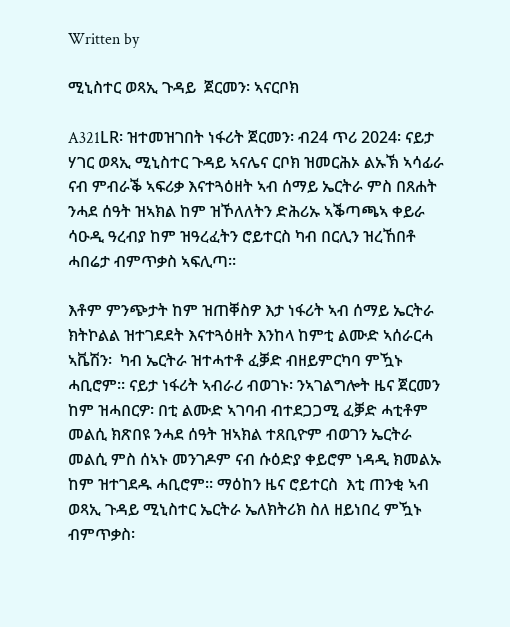Written by

ሚኒስተር ወጻኢ ጉዳይ  ጀርመን፡ ኣናርቦክ

A321LR፡ ዝተመዝገበት ነፋሪት ጀርመን፡ ብ24 ጥሪ 2024፡ ናይታ ሃገር ወጻኢ ሚኒስተር ጉዳይ ኣናሌና ርቦክ ዝመርሕኦ ልኡኽ ኣሳፊራ ናብ ምብራቕ ኣፍሪቃ እናተጓዕዘት ኣብ ሰማይ ኤርትራ ምስ በጸሐት ንሓደ ሰዓት ዝኣክል ከም ዝኾለለትን ድሕሪኡ ኣቕጣጫኣ ቀይራ ሳዑዲ ዓረብያ ከም ዝዓረፈትን ሮይተርስ ካብ በርሊን ዝረኸበቶ ሓበሬታ ብምጥቃስ ኣፍሊጣ።

እቶም ምንጭታት ከም ዝጠቐስዎ እታ ነፋሪት ኣብ ሰማይ ኤርትራ ክትኮልል ዝተገደደት እናተጓዕዘት እንከላ ከምቲ ልሙድ ኣሰራርሓ ኣቬሽን፡  ካብ ኤርትራ ዝተሓተቶ ፈቓድ ብዘይምርካባ ምዃኑ ሓቢሮም። ናይታ ነፋሪት ኣብራሪ ብወገኑ፡ ንኣገልግሎት ዜና ጀርመን ከም ዝሓበርዎ፡ በቲ ልሙድ ኣገባብ ብተደጋጋሚ ፈቓድ ሓቲቶም መልሲ ክጽበዩ ንሓደ ሰዓት ዝኣክል ተጸቢዮም ብወገን ኤርትራ መልሲ ምስ ሰኣኑ መንገዶም ናብ ሱዕድያ ቀይሮም ነዳዲ ክመልኡ ከም ዝተገደዱ ሓቢሮም። ማዕከን ዜና ሮይተርስ  እቲ ጠንቂ ኣብ ወጻኢ ጉዳይ ሚኒስተር ኤርትራ ኤለክትሪክ ስለ ዘይነበረ ምዃኑ ብምጥቃስ፡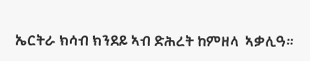ኤርትራ ክሳብ ክንደይ ኣብ ድሕረት ከምዘላ  ኣቃሊዓ።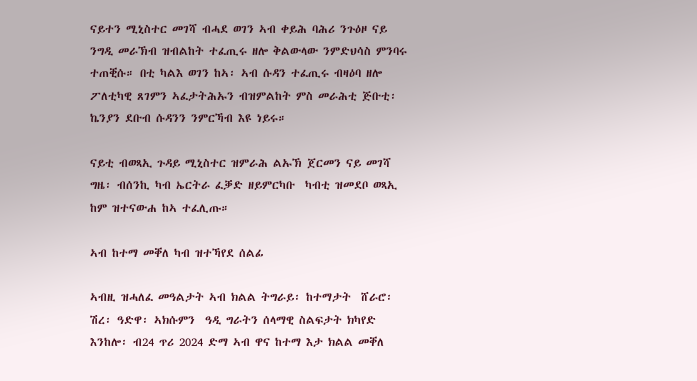ናይተን ሚኒስተር መገሻ ብሓደ ወገን ኣብ ቀይሕ ባሕሪ ንጉዕዞ ናይ ንግዲ መራኽብ ዝብልከት ተፈጢሩ ዘሎ ቅልውላው ንምድህሳስ ምንባሩ ተጠቒሱ። በቲ ካልእ ወገን ከኣ፡ ኣብ ሱዳን ተፈጢሩ ብዛዕባ ዘሎ ፖለቲካዊ ጸገምን ኣፈታትሕኡን ብዝምልከት ምስ መራሕቲ ጅቡቲ፡ ኬንያን ደቡብ ሱዳንን ንምርኻብ እዩ ነይሩ።

ናይቲ ብወጻኢ ጉዳይ ሚኒስተር ዝምራሕ ልኡኽ ጀርመን ናይ መገሻ ግዜ፡ ብሰንኪ ካብ ኤርትራ ፈቓድ ዘይምርካቡ  ካብቲ ዝመደቦ ወጻኢ ከም ዝተናውሐ ከኣ ተፈሊጡ።

ኣብ ከተማ መቐለ ካብ ዝተኻየደ ሰልፊ

ኣብዚ ዝሓለፈ መዓልታት ኣብ ክልል ትግራይ፡ ከተማታት  ሸራሮ፡ ሽረ፡ ዓድዋ፡ ኣክሱምን  ዓዲ ግራትን ሰላማዊ ስልፍታት ክካየድ እንከሎ፡ ብ24 ጥሪ 2024 ድማ ኣብ ዋና ከተማ እታ ክልል መቐለ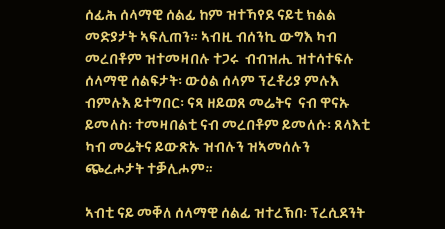ሰፊሕ ሰላማዊ ሰልፊ ከም ዝተኻየደ ናይቲ ክልል መድያታት ኣፍሊጠን። ኣብዚ ብሰንኪ ውግእ ካብ መረበቶም ዝተመዛበሉ ተጋሩ  ብብዝሒ ዝተሳተፍሉ ሰላማዊ ሰልፍታት፡ ውዕል ሰላም ፕረቶሪያ ምሉእ ብምሉእ ይተግበር፡ ናጻ ዘይወጸ መሬትና  ናብ ዋናኡ ይመለስ፡ ተመዛበልቲ ናብ መረበቶም ይመለሱ፡ ጸላእቲ ካብ መሬትና ይውጽኡ ዝብሉን ዝኣመሰሉን ጭረሖታት ተቓሊሖም።

ኣብቲ ናይ መቐለ ሰላማዊ ሰልፊ ዝተረኽበ፡ ፕረሲደንት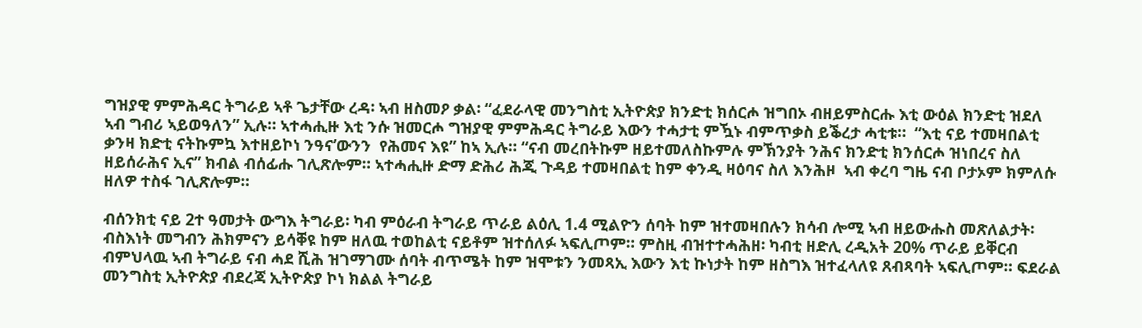ግዝያዊ ምምሕዳር ትግራይ ኣቶ ጌታቸው ረዳ፡ ኣብ ዘስመዖ ቃል፡ “ፈደራላዊ መንግስቲ ኢትዮጵያ ክንድቲ ክሰርሖ ዝግበኦ ብዘይምስርሑ እቲ ውዕል ክንድቲ ዝደለ ኣብ ግብሪ ኣይወዓለን” ኢሉ። ኣተሓሒዙ እቲ ንሱ ዝመርሖ ግዝያዊ ምምሕዳር ትግራይ እውን ተሓታቲ ምዃኑ ብምጥቃስ ይቕረታ ሓቲቱ።  “እቲ ናይ ተመዛበልቲ ቃንዛ ክድቲ ናትኩምኳ እተዘይኮነ ንዓና’ውንን  የሕመና እዩ” ከኣ ኢሉ። “ናብ መረበትኩም ዘይተመለስኩምሉ ምኽንያት ንሕና ክንድቲ ክንሰርሖ ዝነበረና ስለ ዘይሰራሕና ኢና” ክብል ብሰፊሑ ገሊጽሎም። ኣተሓሒዙ ድማ ድሕሪ ሕጂ ጉዳይ ተመዛበልቲ ከም ቀንዲ ዛዕባና ስለ እንሕዞ  ኣብ ቀረባ ግዜ ናብ ቦታኦም ክምለሱ ዘለዎ ተስፋ ገሊጽሎም።

ብሰንክቲ ናይ 2ተ ዓመታት ውግእ ትግራይ፡ ካብ ምዕራብ ትግራይ ጥራይ ልዕሊ 1.4 ሚልዮን ሰባት ከም ዝተመዛበሉን ክሳብ ሎሚ ኣብ ዘይውሑስ መጽለልታት፡ ብስእነት መግብን ሕክምናን ይሳቐዩ ከም ዘለዉ ተወከልቲ ናይቶም ዝተሰለፉ ኣፍሊጦም። ምስዚ ብዝተተሓሕዘ፡ ካብቲ ዘድሊ ረዲአት 20% ጥራይ ይቐርብ ብምህላዉ ኣብ ትግራይ ናብ ሓደ ሺሕ ዝገማገሙ ሰባት ብጥሜት ከም ዝሞቱን ንመጻኢ እውን እቲ ኩነታት ከም ዘስግእ ዝተፈላለዩ ጸብጻባት ኣፍሊጦም። ፍደራል መንግስቲ ኢትዮጵያ ብደረጃ ኢትዮጵያ ኮነ ክልል ትግራይ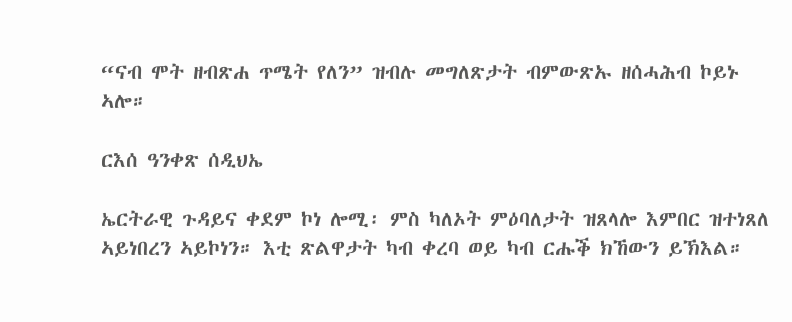“ናብ ሞት ዘብጽሐ ጥሜት የለን” ዝብሉ መግለጽታት ብምውጽኡ ዘሰሓሕብ ኮይኑ ኣሎ።

ርእሰ ዓንቀጽ ሰዲህኤ

ኤርትራዊ ጉዳይና ቀደም ኮነ ሎሚ፡ ምስ ካለኦት ምዕባለታት ዝጸላሎ እምበር ዝተነጸለ ኣይነበረን ኣይኮነን። እቲ ጽልዋታት ካብ ቀረባ ወይ ካብ ርሑቕ ክኸውን ይኽእል።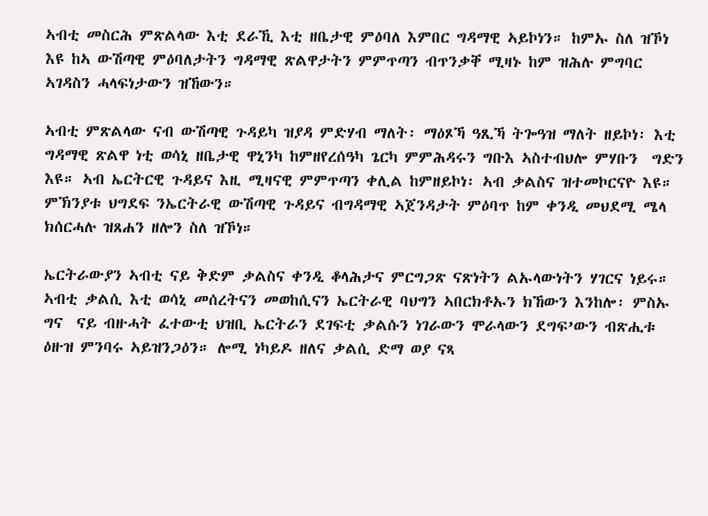ኣብቲ መስርሕ ምጽልላው እቲ ደራኺ እቲ ዘቤታዊ ምዕባለ እምበር ግዳማዊ ኣይኮነን። ከምኡ ስለ ዝኾነ እዩ ከኣ ውሽጣዊ ምዕባለታትን ግዳማዊ ጽልዋታትን ምምጥጣን ብጥንቃቐ ሚዛኑ ከም ዝሕሉ ምግባር ኣገዳስን ሓላፍነታውን ዝኸውን።

ኣብቲ ምጽልላው ናብ ውሽጣዊ ጉዳይካ ዝያዳ ምድሃብ ማለት፡ ማዕጾኻ ዓጺኻ ትጐዓዝ ማለት ዘይኮነ፡ እቲ ግዳማዊ ጽልዋ ነቲ ወሳኒ ዘቤታዊ ዋኒንካ ከምዘየረሰዓካ ጌርካ ምምሕዳሩን ግቡእ ኣስተብህሎ ምሃቡን  ግድን እዩ። ኣብ ኤርትርዊ ጉዳይና እዚ ሚዛናዊ ምምጥጣን ቀሊል ከምዘይኮነ፡ ኣብ ቃልስና ዝተመኮርናዮ እዩ። ምኽንያቱ ህግደፍ ንኤርትራዊ ውሽጣዊ ጉዳይና ብግዳማዊ ኣጀንዳታት ምዕባጥ ከም ቀንዲ መህደሚ ሜላ ክሰርሓሉ ዝጸሐን ዘሎን ስለ ዝኾነ።

ኤርትራውያን ኣብቲ ናይ ቅድም ቃልስና ቀንዲ ቆላሕታና ምርግጋጽ ናጽነትን ልኡላውነትን ሃገርና ነይሩ። ኣብቲ ቃልሲ እቲ ወሳኒ መሰረትናን መወከሲናን ኤርትራዊ ባህግን ኣበርክቶኡን ክኸውን እንከሎ፡ ምስኡ ግና  ናይ ብዙሓት ፈተውቲ ህዝቢ ኤርትራን ደገፍቲ ቃልሱን ነገራውን ሞራላውን ደግፍ’ውን ብጽሒቱ ዕዙዝ ምንባሩ ኣይዝንጋዕን። ሎሚ ነካይዶ ዘለና ቃልሲ ድማ ወያ ናጻ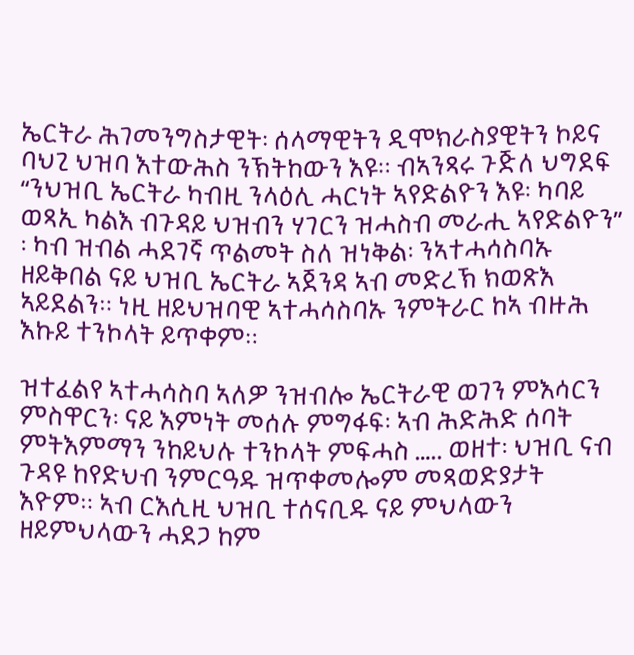ኤርትራ ሕገመንግስታዊት፡ ሰላማዊትን ዲሞክራስያዊትን ኮይና ባህጊ ህዝባ እተውሕስ ንኽትከውን እዩ። ብኣንጻሩ ጉጅለ ህግደፍ “ንህዝቢ ኤርትራ ካብዚ ንላዕሊ ሓርነት ኣየድልዮን እዩ፡ ካባይ ወጻኢ ካልእ ብጉዳይ ህዝብን ሃገርን ዝሓስብ መራሒ ኣየድልዮን” ፡ ካብ ዝብል ሓደገኛ ጥልመት ስለ ዝነቅል፡ ንኣተሓሳስባኡ ዘይቅበል ናይ ህዝቢ ኤርትራ ኣጀንዳ ኣብ መድረኽ ክወጽእ ኣይደልን። ነዚ ዘይህዝባዊ ኣተሓሳስባኡ ንምትራር ከኣ ብዙሕ እኩይ ተንኮላት ይጥቀም።

ዝተፈልየ ኣተሓሳስባ ኣለዎ ንዝብሎ ኤርትራዊ ወገን ምእሳርን ምስዋርን፡ ናይ እምነት መሰሉ ምግፋፍ፡ ኣብ ሕድሕድ ሰባት ምትእምማን ንከይህሉ ተንኮላት ምፍሓስ ….. ወዘተ፡ ህዝቢ ናብ ጉዳዩ ከየድህብ ንምርዓዱ ዝጥቀመሎም መጻወድያታት እዮም። ኣብ ርእሲዚ ህዝቢ ተሰናቢዱ ናይ ምህላውን ዘይምህላውን ሓደጋ ከም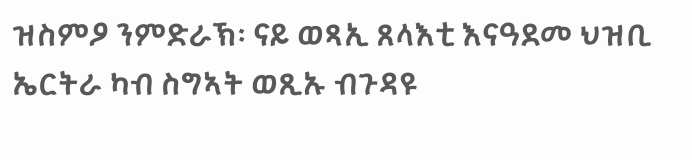ዝስምዖ ንምድራኽ፡ ናይ ወጻኢ ጸላእቲ እናዓደመ ህዝቢ ኤርትራ ካብ ስግኣት ወጺኡ ብጉዳዩ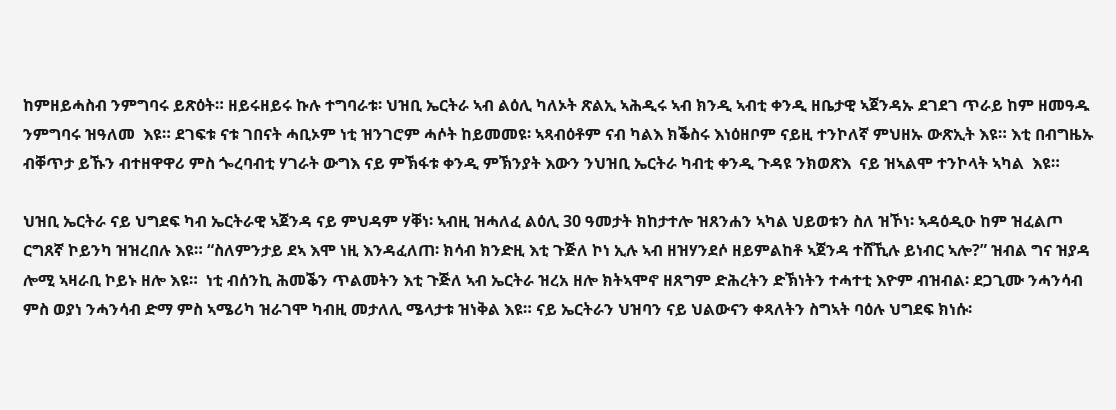ከምዘይሓስብ ንምግባሩ ይጽዕት። ዘይሩዘይሩ ኩሉ ተግባራቱ፡ ህዝቢ ኤርትራ ኣብ ልዕሊ ካለኦት ጽልኢ ኣሕዲሩ ኣብ ክንዲ ኣብቲ ቀንዲ ዘቤታዊ ኣጀንዳኡ ደገደገ ጥራይ ከም ዘመዓዱ ንምግባሩ ዝዓለመ  እዩ። ደገፍቱ ናቱ ገበናት ሓቢኦም ነቲ ዝንገሮም ሓሶት ከይመመዩ፡ ኣጻብዕቶም ናብ ካልእ ክቕስሩ እነዕዘቦም ናይዚ ተንኮለኛ ምህዘኡ ውጽኢት እዩ። እቲ በብግዜኡ ብቐጥታ ይኹን ብተዘዋዋሪ ምስ ጐረባብቲ ሃገራት ውግእ ናይ ምኽፋቱ ቀንዲ ምኽንያት እውን ንህዝቢ ኤርትራ ካብቲ ቀንዲ ጉዳዩ ንክወጽእ  ናይ ዝኣልሞ ተንኮላት ኣካል  እዩ።

ህዝቢ ኤርትራ ናይ ህግደፍ ካብ ኤርትራዊ ኣጀንዳ ናይ ምህዳም ሃቐነ፡ ኣብዚ ዝሓለፈ ልዕሊ 30 ዓመታት ክከታተሎ ዝጸንሐን ኣካል ህይወቱን ስለ ዝኾነ፡ ኣዳዕዲዑ ከም ዝፈልጦ ርግጸኛ ኮይንካ ዝዝረበሉ እዩ። “ስለምንታይ ደኣ እሞ ነዚ እንዳፈለጠ፡ ክሳብ ክንድዚ እቲ ጉጅለ ኮነ ኢሉ ኣብ ዘዝሃንደሶ ዘይምልከቶ ኣጀንዳ ተሸኺሉ ይነብር ኣሎ?” ዝብል ግና ዝያዳ ሎሚ ኣዛራቢ ኮይኑ ዘሎ እዩ።  ነቲ ብሰንኪ ሕመቕን ጥልመትን እቲ ጉጅለ ኣብ ኤርትራ ዝረአ ዘሎ ክትኣሞኖ ዘጸግም ድሕረትን ድኽነትን ተሓተቲ እዮም ብዝብል፡ ደጋጊሙ ንሓንሳብ ምስ ወያነ ንሓንሳብ ድማ ምስ ኣሜሪካ ዝራገሞ ካብዚ መታለሊ ሜላታቱ ዝነቅል እዩ። ናይ ኤርትራን ህዝባን ናይ ህልውናን ቀጻለትን ስግኣት ባዕሉ ህግደፍ ክነሱ፡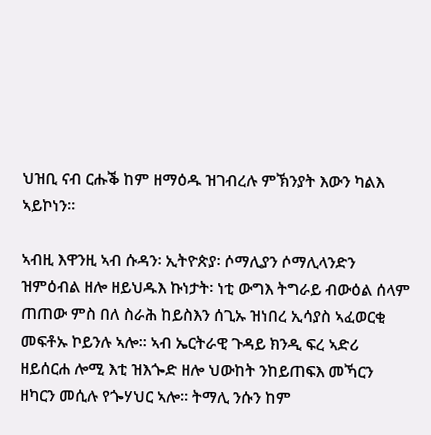ህዝቢ ናብ ርሑቕ ከም ዘማዕዱ ዝገብረሉ ምኽንያት እውን ካልእ ኣይኮነን።

ኣብዚ እዋንዚ ኣብ ሱዳን፡ ኢትዮጵያ፡ ሶማሊያን ሶማሊላንድን ዝምዕብል ዘሎ ዘይህዱእ ኩነታት፡ ነቲ ውግእ ትግራይ ብውዕል ሰላም ጠጠው ምስ በለ ስራሕ ከይስእን ሰጊኡ ዝነበረ ኢሳያስ ኣፈወርቂ መፍቶኡ ኮይንሉ ኣሎ። ኣብ ኤርትራዊ ጉዳይ ክንዲ ፍረ ኣድሪ ዘይሰርሐ ሎሚ እቲ ዝእጐድ ዘሎ ህውከት ንከይጠፍእ መኻርን ዘካርን መሲሉ የጐሃህር ኣሎ። ትማሊ ንሱን ከም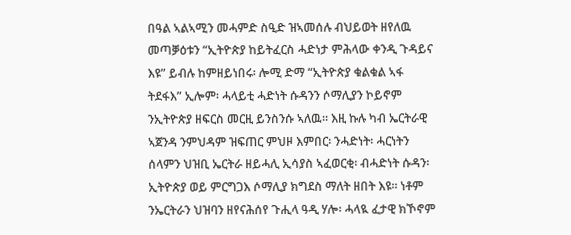በዓል ኣልኣሚን መሓምድ ስዒድ ዝኣመሰሉ ብህይወት ዘየለዉ መጣቓዕቱን “ኢትዮጵያ ከይትፈርስ ሓድነታ ምሕላው ቀንዲ ጉዳይና እዩ” ይብሉ ከምዘይነበሩ፡ ሎሚ ድማ “ኢትዮጵያ ቁልቁል ኣፋ ትደፋእ” ኢሎም፡ ሓላይቲ ሓድነት ሱዳንን ሶማሊያን ኮይኖም ንኢትዮጵያ ዘፍርስ መርዚ ይንስንሱ ኣለዉ። እዚ ኩሉ ካብ ኤርትራዊ ኣጀንዳ ንምህዳም ዝፍጠር ምህዞ እምበር፡ ንሓድነት፡ ሓርነትን ሰላምን ህዝቢ ኤርትራ ዘይሓሊ ኢሳያስ ኣፈወርቂ፡ ብሓድነት ሱዳን፡ ኢትዮጵያ ወይ ምርግጋእ ሶማሊያ ክግደስ ማለት ዘበት እዩ። ነቶም  ንኤርትራን ህዝባን ዘየናሕሰየ ጉሒላ ዓዲ ሃሎ፡ ሓላዪ ፈታዊ ክኾኖም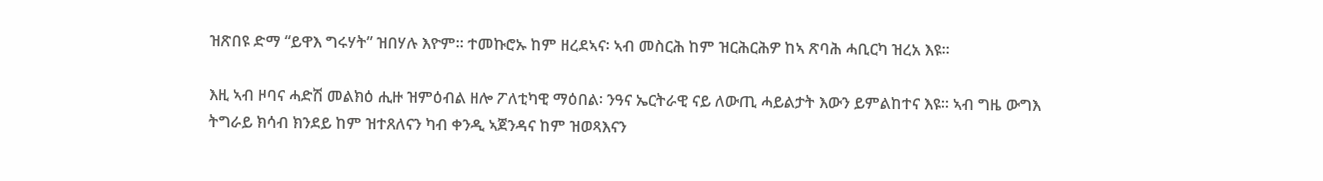ዝጽበዩ ድማ “ይዋእ ግሩሃት” ዝበሃሉ እዮም። ተመኩሮኡ ከም ዘረደኣና፡ ኣብ መስርሕ ከም ዝርሕርሕዎ ከኣ ጽባሕ ሓቢርካ ዝረአ እዩ።

እዚ ኣብ ዞባና ሓድሽ መልክዕ ሒዙ ዝምዕብል ዘሎ ፖለቲካዊ ማዕበል፡ ንዓና ኤርትራዊ ናይ ለውጢ ሓይልታት እውን ይምልከተና እዩ። ኣብ ግዜ ውግእ ትግራይ ክሳብ ክንደይ ከም ዝተጸለናን ካብ ቀንዲ ኣጀንዳና ከም ዝወጻእናን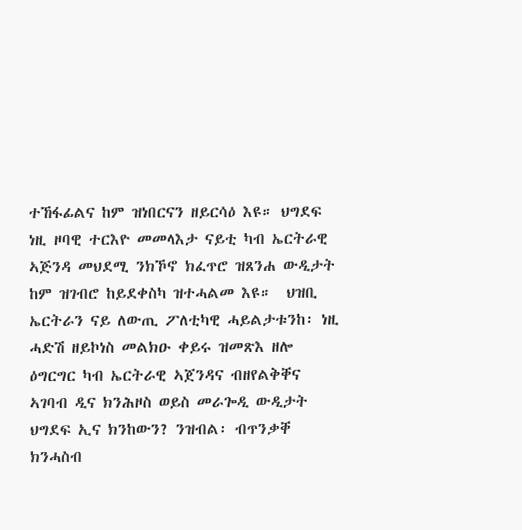ተኸፋፊልና ከም ዝነበርናን ዘይርሳዕ እዩ። ህግደፍ ነዚ ዞባዊ ተርእዮ መመላእታ ናይቲ ካብ ኤርትራዊ ኣጅንዳ መህደሚ ንክኾኖ ክፈጥሮ ዝጸንሐ ውዲታት ከም ዝገብሮ ከይደቀስካ ዝተሓልመ እዩ።  ህዝቢ ኤርትራን ናይ ለውጢ ፖለቲካዊ ሓይልታቱንከ፡ ነዚ ሓድሽ ዘይኮነስ መልክዑ ቀይሩ ዝመጽእ ዘሎ ዕግርግር ካብ ኤርትራዊ ኣጀንዳና ብዘየልቅቐና ኣገባብ ዲና ክንሕዞስ ወይስ መራጐዲ ውዲታት ህግደፍ ኢና ክንከውን? ንዝብል፡ ብጥንቃቐ ክንሓስብ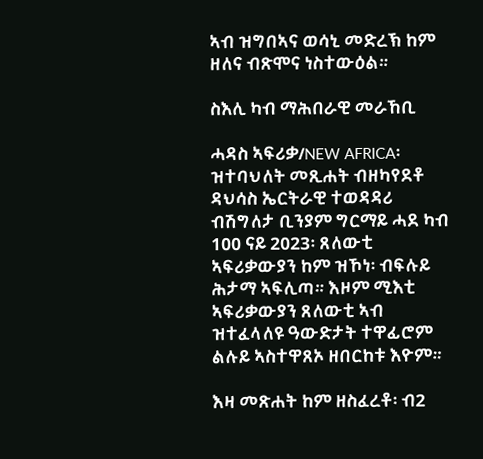ኣብ ዝግበኣና ወሳኒ መድረኽ ከም ዘለና ብጽሞና ነስተውዕል።

ስእሊ ካብ ማሕበራዊ መራኸቢ

ሓዳስ ኣፍሪቃ/NEW AFRICA፡ ዝተባህለት መጺሐት ብዘካየደቶ ዳህሳስ ኤርትራዊ ተወዳዳሪ ብሽግለታ ቢንያም ግርማይ ሓደ ካብ 100 ናይ 2023፡ ጸለውቲ ኣፍሪቃውያን ከም ዝኾነ፡ ብፍሉይ ሕታማ ኣፍሊጣ። እዞም ሚእቲ ኣፍሪቃውያን ጸለውቲ ኣብ ዝተፈላለዩ ዓውድታት ተዋፊሮም ልሉይ ኣስተዋጸኦ ዘበርከቱ እዮም።

እዛ መጽሐት ከም ዘስፈረቶ፡ ብ2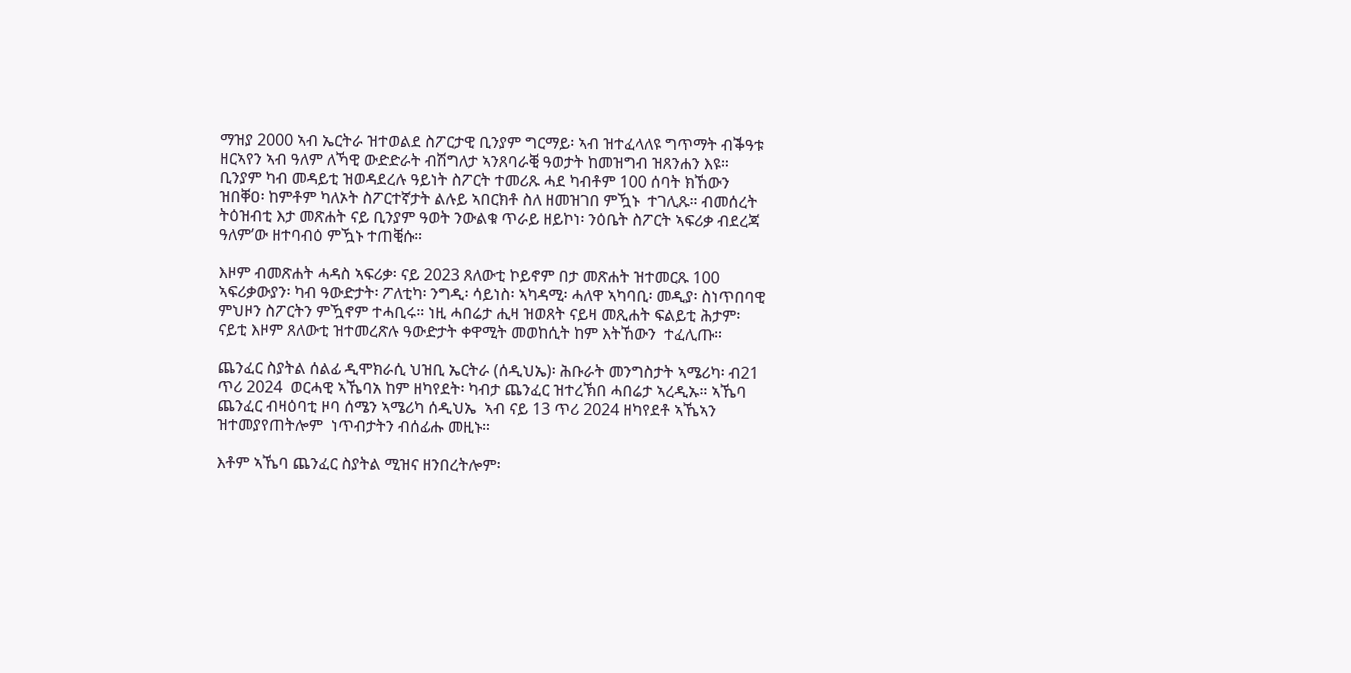ማዝያ 2000 ኣብ ኤርትራ ዝተወልደ ስፖርታዊ ቢንያም ግርማይ፡ ኣብ ዝተፈላለዩ ግጥማት ብቕዓቱ ዘርኣየን ኣብ ዓለም ለኻዊ ውድድራት ብሽግለታ ኣንጸባራቒ ዓወታት ከመዝግብ ዝጸንሐን እዩ። ቢንያም ካብ መዳይቲ ዝወዳደረሉ ዓይነት ስፖርት ተመሪጹ ሓደ ካብቶም 100 ሰባት ክኸውን ዝበቐዐ፡ ከምቶም ካለኦት ስፖርተኛታት ልሉይ ኣበርክቶ ስለ ዘመዝገበ ምዃኑ  ተገሊጹ። ብመሰረት ትዕዝብቲ እታ መጽሐት ናይ ቢንያም ዓወት ንውልቁ ጥራይ ዘይኮነ፡ ንዕቤት ስፖርት ኣፍሪቃ ብደረጃ ዓለም’ው ዘተባብዕ ምዃኑ ተጠቒሱ።

እዞም ብመጽሐት ሓዳስ ኣፍሪቃ፡ ናይ 2023 ጸለውቲ ኮይኖም በታ መጽሐት ዝተመርጹ 100 ኣፍሪቃውያን፡ ካብ ዓውድታት፡ ፖለቲካ፡ ንግዲ፡ ሳይነስ፡ ኣካዳሚ፡ ሓለዋ ኣካባቢ፡ መዲያ፡ ስነጥበባዊ ምህዞን ስፖርትን ምዃኖም ተሓቢሩ። ነዚ ሓበሬታ ሒዛ ዝወጸት ናይዛ መጺሐት ፍልይቲ ሕታም፡ ናይቲ እዞም ጸለውቲ ዝተመረጽሉ ዓውድታት ቀዋሚት መወከሲት ከም እትኸውን  ተፈሊጡ።

ጨንፈር ስያትል ሰልፊ ዲሞክራሲ ህዝቢ ኤርትራ (ሰዲህኤ)፡ ሕቡራት መንግስታት ኣሜሪካ፡ ብ21 ጥሪ 2024  ወርሓዊ ኣኼባአ ከም ዘካየደት፡ ካብታ ጨንፈር ዝተረኽበ ሓበሬታ ኣረዲኡ። ኣኼባ ጨንፈር ብዛዕባቲ ዞባ ሰሜን ኣሜሪካ ሰዲህኤ  ኣብ ናይ 13 ጥሪ 2024 ዘካየደቶ ኣኼኣን ዝተመያየጠትሎም  ነጥብታትን ብሰፊሑ መዚኑ።

እቶም ኣኼባ ጨንፈር ስያትል ሚዝና ዘንበረትሎም፡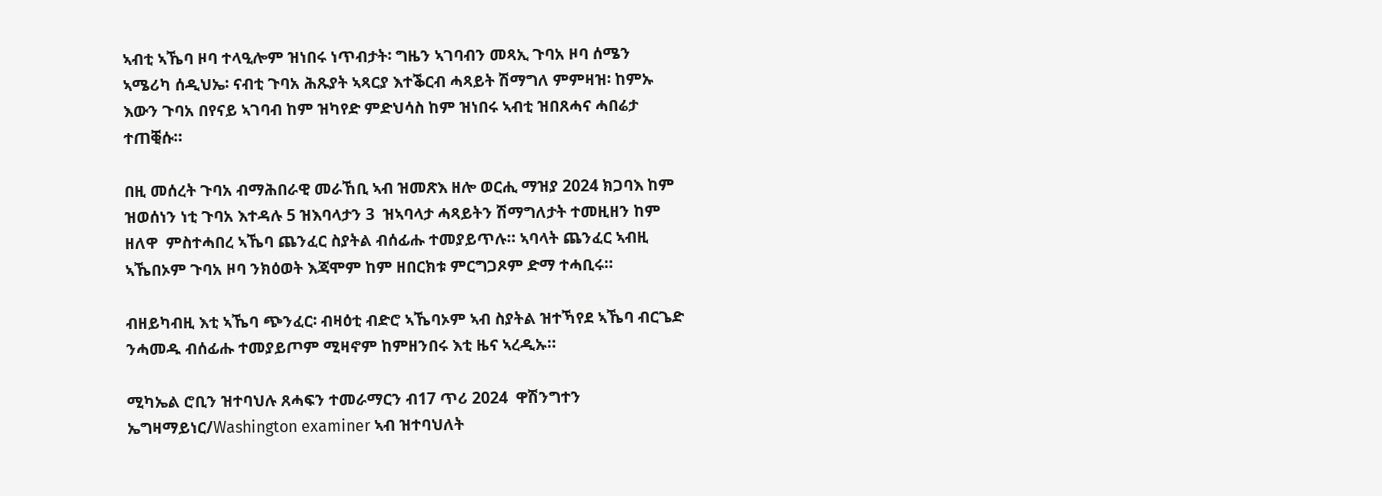ኣብቲ ኣኼባ ዞባ ተላዒሎም ዝነበሩ ነጥብታት፡ ግዜን ኣገባብን መጻኢ ጉባአ ዞባ ሰሜን ኣሜሪካ ሰዲህኤ፡ ናብቲ ጉባአ ሕጹያት ኣጻርያ እተቕርብ ሓጻይት ሽማግለ ምምዛዝ፡ ከምኡ እውን ጉባአ በየናይ ኣገባብ ከም ዝካየድ ምድህሳስ ከም ዝነበሩ ኣብቲ ዝበጸሓና ሓበሬታ ተጠቒሱ።

በዚ መሰረት ጉባአ ብማሕበራዊ መራኸቢ ኣብ ዝመጽእ ዘሎ ወርሒ ማዝያ 2024 ክጋባእ ከም ዝወሰነን ነቲ ጉባአ እተዳሉ 5 ዝእባላታን 3  ዝኣባላታ ሓጻይትን ሽማግለታት ተመዚዘን ከም ዘለዋ  ምስተሓበረ ኣኼባ ጨንፈር ስያትል ብሰፊሑ ተመያይጥሉ። ኣባላት ጨንፈር ኣብዚ ኣኼበኦም ጉባአ ዞባ ንክዕወት እጃሞም ከም ዘበርክቱ ምርግጋጾም ድማ ተሓቢሩ።

ብዘይካብዚ እቲ ኣኼባ ጭንፈር፡ ብዛዕቲ ብድሮ ኣኼባኦም ኣብ ስያትል ዝተኻየደ ኣኼባ ብርጌድ ንሓመዱ ብሰፊሑ ተመያይጦም ሚዛኖም ከምዘንበሩ እቲ ዜና ኣረዲኡ።

ሚካኤል ሮቢን ዝተባህሉ ጸሓፍን ተመራማርን ብ17 ጥሪ 2024  ዋሽንግተን ኤግዛማይነር/Washington examiner ኣብ ዝተባህለት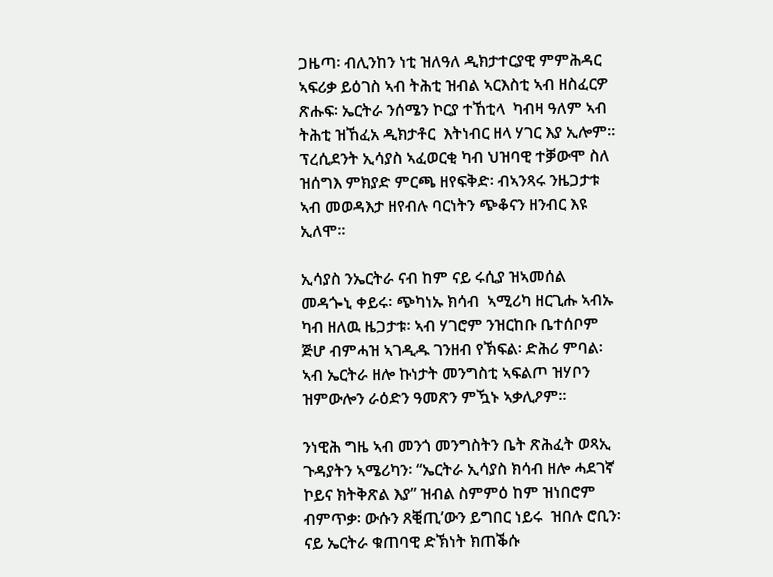ጋዜጣ፡ ብሊንከን ነቲ ዝለዓለ ዲክታተርያዊ ምምሕዳር ኣፍሪቃ ይዕገስ ኣብ ትሕቲ ዝብል ኣርእስቲ ኣብ ዘስፈርዎ ጽሑፍ፡ ኤርትራ ንሰሜን ኮርያ ተኸቲላ  ካብዛ ዓለም ኣብ ትሕቲ ዝኸፈአ ዲክታቶር  እትነብር ዘላ ሃገር እያ ኢሎም። ፕረሲደንት ኢሳያስ ኣፈወርቂ ካብ ህዝባዊ ተቓውሞ ስለ ዝሰግእ ምክያድ ምርጫ ዘየፍቅድ፡ ብኣንጻሩ ንዜጋታቱ ኣብ መወዳእታ ዘየብሉ ባርነትን ጭቆናን ዘንብር እዩ ኢለሞ።

ኢሳያስ ንኤርትራ ናብ ከም ናይ ሩሲያ ዝኣመሰል መዳጐኒ ቀይሩ፡ ጭካነኡ ክሳብ  ኣሚሪካ ዘርጊሑ ኣብኡ ካብ ዘለዉ ዜጋታቱ፡ ኣብ ሃገሮም ንዝርከቡ ቤተሰቦም ጅሆ ብምሓዝ ኣገዲዱ ገንዘብ የኽፍል፡ ድሕሪ ምባል፡ ኣብ ኤርትራ ዘሎ ኩነታት መንግስቲ ኣፍልጦ ዝሃቦን ዝምውሎን ራዕድን ዓመጽን ምዃኑ ኣቃሊዖም።

ንነዊሕ ግዜ ኣብ መንጎ መንግስትን ቤት ጽሕፈት ወጻኢ ጉዳያትን ኣሜሪካን፡ “ኤርትራ ኢሳያስ ክሳብ ዘሎ ሓደገኛ ኮይና ክትቅጽል እያ” ዝብል ስምምዕ ከም ዝነበሮም ብምጥቃ፡ ውሱን ጸቒጢ’ውን ይግበር ነይሩ  ዝበሉ ሮቢን፡ ናይ ኤርትራ ቁጠባዊ ድኽነት ክጠቕሱ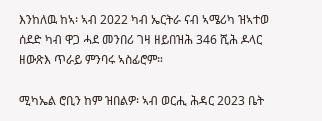እንከለዉ ከኣ፡ ኣብ 2022 ካብ ኤርትራ ናብ ኣሜሪካ ዝኣተወ ሰደድ ካብ ዋጋ ሓደ መንበሪ ገዛ ዘይበዝሕ 346 ሺሕ ዶላር ዘውጽእ ጥራይ ምንባሩ ኣስፊሮም።

ሚካኤል ሮቢን ከም ዝበልዎ፡ ኣብ ወርሒ ሕዳር 2023 ቤት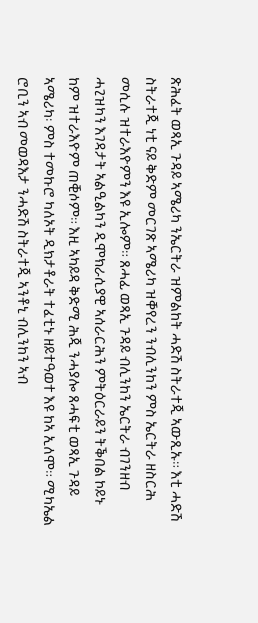ጽሕፈት ወጻኢ ጉዳይ ኣሜሪካ ንኤርትራ ዝምልከት ሓድሽ ስትራተጂ ኣውጺኡ። እቲ ሓድሽ ስትራተጂ ነቲ ናይ ቅድም መርገጽ ኣሜሪካ ዝቐየረን ንብሊንከን ምስ ኤርትራ ዘስርሕ መሲሉ ዝተራእዮምን እዩ ኢሎም። ጸሓፊ ወጻኢ ጉዳይ ብሊንከን ኤርትራ ብገንዘብ ሓጊዝካን እገዳታት ኣልዒልካን ዲሞክራሲያዊ ኣሰራርሕን ምትዕርራይን ትቕበል ኮይኑ ከም ዝተራእዮም ጠቒሶም። እዚ ኣካይዳ ቅድሚ ሕጂ ንሓያሎ ጸሓፍቲ ወጻኢ ጉዳይ ኣሜሪካ፡ ምስ ተመኩሮ ካለኦት ዲክታቶራት ተፈቲኑ ዘይተዓወተ እዩ ከኣ ኢለሞ። ሚካኤል ሮቢን ኣብ መወዳእታ ንሓድሽ ስትራተጂ ኣንቶኒ ብሊንከን ኣብ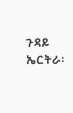ጉዳይ ኤርትራ፡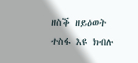ዘስቕ ዘይዕወት ተስፋ እዩ ክብሉ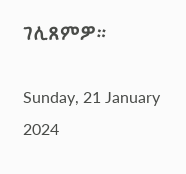ገሊጸምዎ።

Sunday, 21 January 2024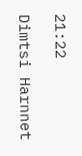21:22

Dimtsi Harnnet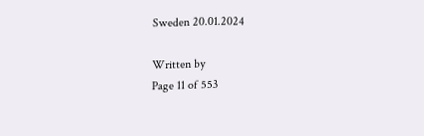Sweden 20.01.2024

Written by
Page 11 of 553